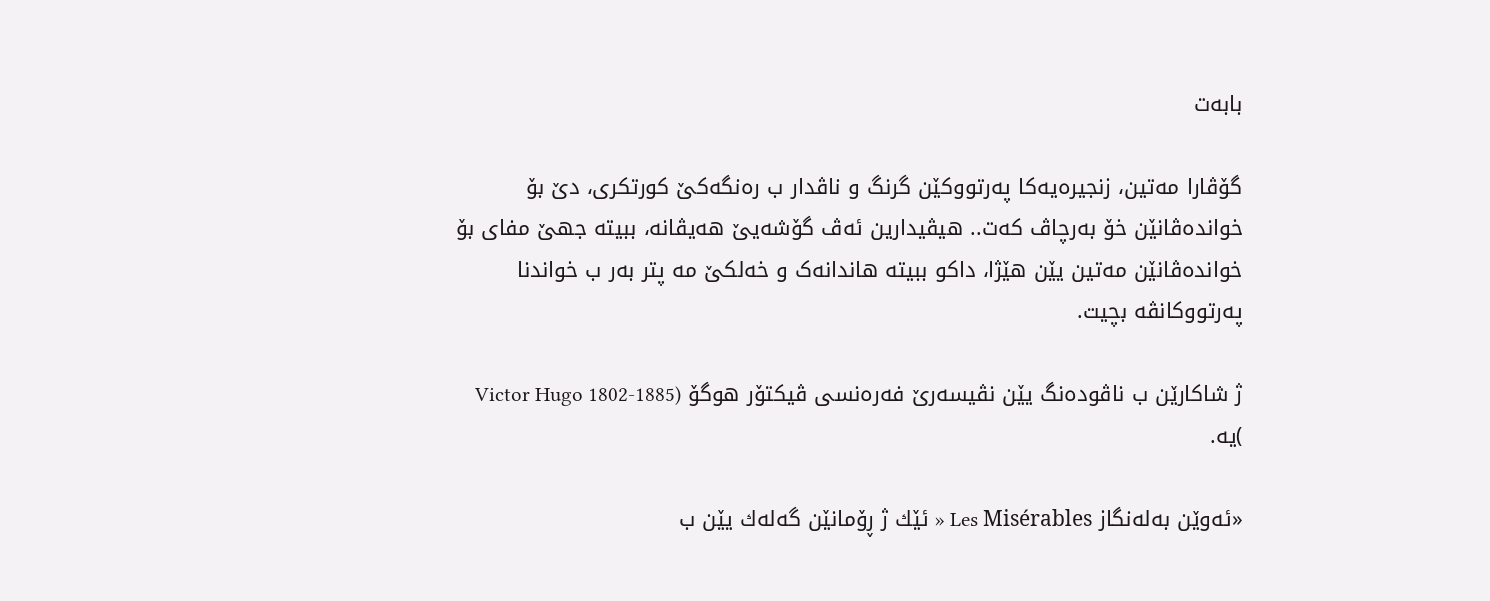بابەت

گۆڤارا مەتین، زنجیرەیەکا پەرتووکێن گرنگ و ناڤدار ب رەنگەکێ کورتکری، دێ بۆ خواندەڤانێن خۆ بەرچاڤ کەت.. هیڤیدارین ئەڤ گۆشەیێ هەیڤانە، ببیتە جهێ مفای بۆ خواندەڤانێن مەتین یێن هێژا، داکو ببیتە هاندانەک و خەلکێ مە پتر بەر ب خواندنا پەرتووکانڤە بچیت.

ژ شاكارێن ب ناڤودەنگ یێن نڤیسەرێ فەرەنسی ڤیكتۆر ھوگۆ (Victor Hugo 1802-1885 )یە.

«ئەوێن بەلەنگاز Les Misérables « ئێك ژ ڕۆمانێن گەلەك یێن ب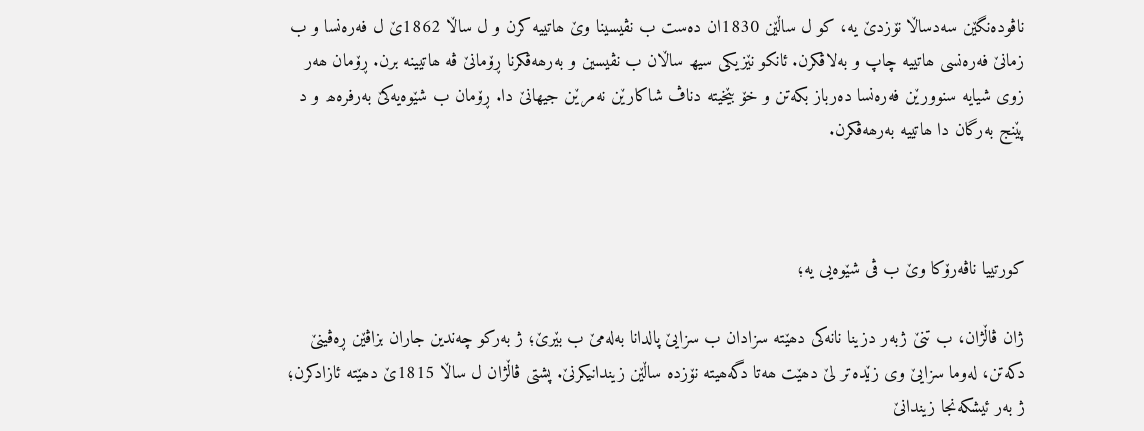ناڤودەنگێن سەدساڵا نۆزدێ یە، كو ل ساڵێن 1830ان دەست ب نڤیسینا وێ ھاتییە كرن و ل ساڵا 1862ێ ل فەرەنسا و ب زمانێ فەرەنسی ھاتییە چاپ و بەلاڤكرن. ئانكو نێزیكی سیھ ساڵان ب نڤیسین و بەرھەڤكرنا ڕۆمانێ ڤە ھاتیینە برن. ڕۆمان ھەر زوی شیایە سنوورێن فەرەنسا دەرباز بكەتن و خۆ بێخیتە دناڤ شاكارێن نەمرێن جیھانێ دا. ڕۆمان ب شێوەیەكێ بەرفرەھ و د پێنج بەرگان دا ھاتییە بەرھەڤكرن.



كورتییا ناڤەرۆكا وێ ب ڤی شێوەیی یە؛

ژان ڤاڵژان، ب تنێ ژبەر دزینا نانەكی دھێتە سزادان ب سزایێ پالدانا بەلەمێ ب بێرێ؛ ژ بەركو چەندین جاران بزاڤێن ڕەڤینێ  دكەتن، لەوما سزایێ وی زێدەتر لێ دھێت ھەتا دگەھیتە نۆزدە ساڵێن زیندانیكرنێ. پشتی ڤاڵژان ل ساڵا 1815ێ دھێتە ئازادكرن؛ ژ بەر ئیشكەنجا زیندانێ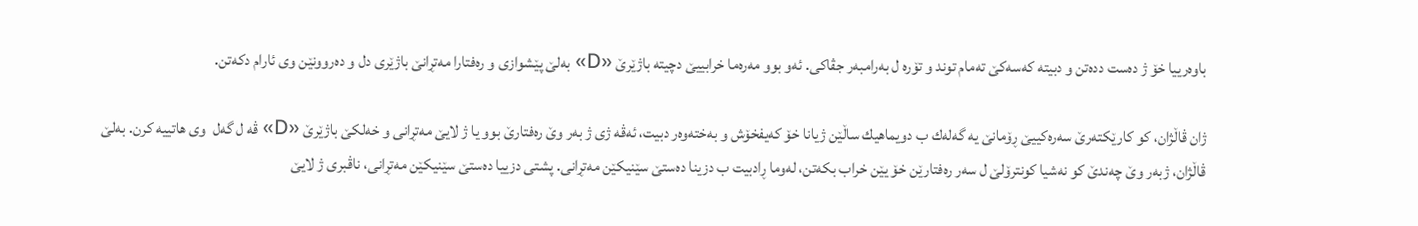باوەرییا خۆ ژ دەست ددەتن و دبیتە كەسەكێ تەمام توند و تۆرە ل بەرامبەر جڤاكی. ئەو بوو مەرەما خرابییێ دچیتە باژێرێ «D» بەلێ پێشوازی و رەفتارا مەتڕانێ باژێری دل و دەروونێن وی ئارام دكەتن.

ژان ڤاڵژان، كو كارێكتەرێ سەرەكییێ ڕۆمانێ یە گەلەك ب دویماھیك ساڵێن ژیانا خۆ كەیفخۆش و بەختەوەر دبیت، ئەڤە ژی ژ بەر وێ رەفتارێ بوو یا ژ لایێ مەتڕانی و خەلكێ باژێرێ «D» ڤە ل گەل  وی ھاتییە كرن. بەلێ ڤاڵژان، ژبەر وێ چەندێ كو نەشیا كونترۆلێ ل سەر رەفتارێن خۆ یێن خراب بكەتن، لەوما ڕادبیت ب دزینا دەستێ سێنیكێن مەتڕانی. پشتی دزییا دەستێ سێنیكێن مەتڕانی، ناڤبری ژ لایێ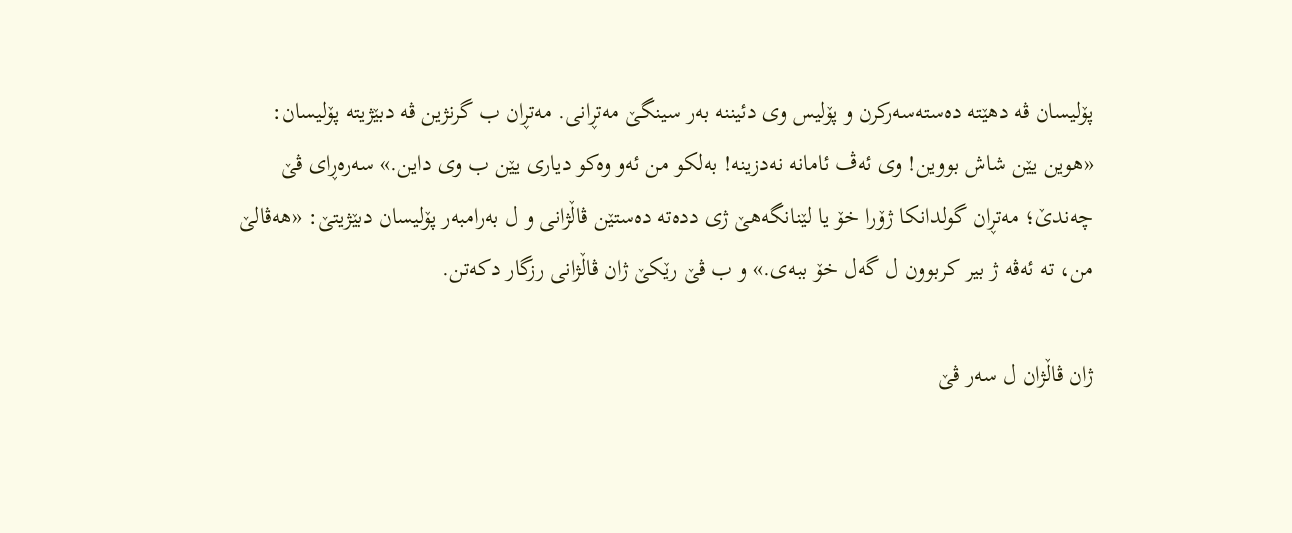پۆلیسان ڤە دھێتە دەستەسەركرن و پۆلیس وی دئیننە بەر سینگێ مەتڕانی. مەتڕان ب گرنژین ڤە دبێژیتە پۆلیسان: «ھوین یێن شاش بووین! وی ئەڤ ئامانە نەدزینە! بەلكو من ئەو وەكو دیاری یێن ب وی داین.» سەرەڕای ڤێ چەندێ؛ مەتڕان گولدانكا ژۆرا خۆ یا لێنانگەھێ ژی ددەتە دەستێن ڤاڵژانی و ل بەرامبەر پۆلیسان دبێژیتێ: «ھەڤالێ من، تە ئەڤە ژ بیر كربوون ل گەل خۆ ببەی.» و ب ڤێ رێكێ ژان ڤاڵژانی رزگار دكەتن.

ژان ڤاڵژان ل سەر ڤێ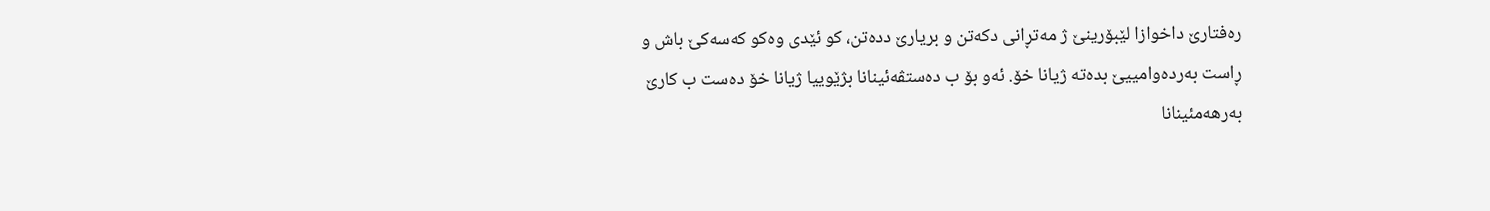رەفتارێ داخوازا لێبۆرینێ ژ مەتڕانی دكەتن و بریارێ ددەتن، كو ئێدی وەكو كەسەكێ باش و ڕاست بەردەوامییێ بدەتە ژیانا خۆ. ئەو بۆ ب دەستڤەئینانا بژێوییا ژیانا خۆ دەست ب كارێ بەرھەمئینانا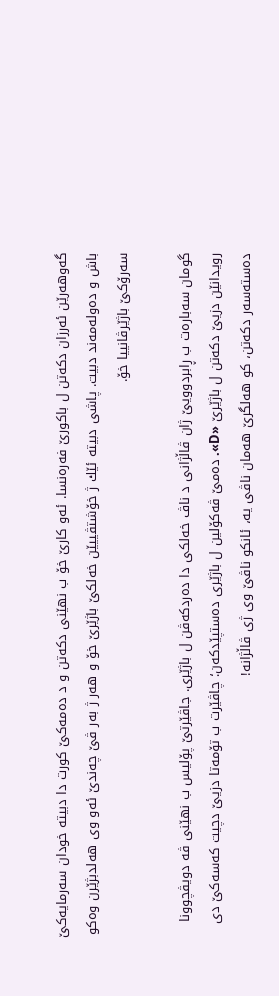گەوھەرێن ئەرزان دكەتن ل باكورێ فەرەنسا. ئەو كارێ خۆ ب نھێنی دكەتن و د دەمەكێ كورت دا دبیتە خودان سەرمایەكێ باش و دەولەمەند دبیت. پاشی دبیتە ئێك ژ خۆشتڤییێن خەلكێ باژێرێ خۆ و ھەر ژ بەر ڤێ چەندێ ئەو وی ھەلدبژێرن وەكو سەرۆكێ باژێرڤانییا خۆ.

گومان سەبارەت ب ڕابردوویێ ژان ڤاڵژانی د ناڤ خەلكی دا دەردكەڤن ل باژێری. جاڤێرتێ پۆلیس ب نھێنی ڤە دویڤچوونا رویدانێن دزیێ دكەتن ل باژێرێ «D». دەمێ ڤەكۆلین ل باژێری دەستپێدكەن؛ چاڤێرت ب تۆمەتا دزیێ دچیت كەسەكێ دی دەستەسەر دكەتن، كو ھەلگرێ ھەمان ناڤی یە، ئانكو ناڤێ وی ژی ڤاڵژانە!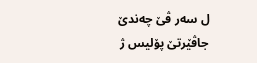ل سەر ڤێ چەندێ جاڤێرتێ پۆلیس ژ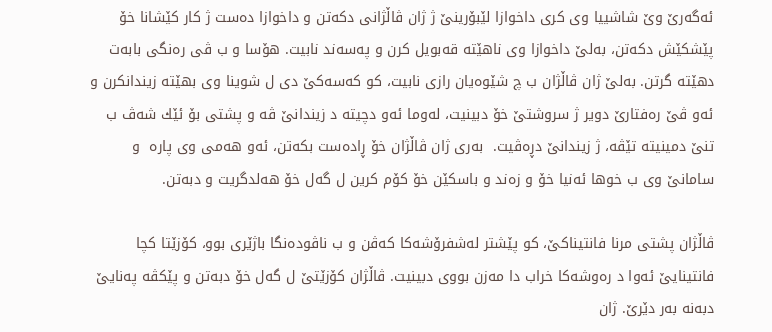ئەگەرێ وێ شاشییا وی كری داخوازا لێبۆرینێ ژ ژان ڤاڵژانی دكەتن و داخوازا دەست ژ كار كێشانا خۆ پێشكێش دكەتن، بەلێ داخوازا وی ناھێتە قەبویل كرن و پەسەند نابیت. ھۆسا و ب ڤی رەنگی بابەت دھێتە گرتن. بەلێ ژان ڤاڵژان ب چ شێوەیان رازی نابیت، كو كەسەكێ دی ل شوینا وی بھێتە زیندانكرن و ئەو ڤێ رەفتارێ دویر ژ سروشتێ خۆ دبینیت، لەوما ئەو دچیتە د زیندانێ ڤە و پشتی بۆ ئێك شەڤ ب تنێ دمینیتە تێڤە، ژ زیندانێ دڕەڤیت.  بەری ژان ڤاڵژان خۆ ڕادەست بكەتن، ئەو ھەمی وی پارە  و سامانێ وی ب خوھا ئەنیا خۆ و زەند و باسكێن خۆ كۆم كرین ل گەل خۆ ھەلدگریت و دبەتن.

ڤاڵژان پشتی مرنا فانتیناکێ، کو پێشتر لەشفرۆشەکا کەڤن و ب ناڤودەنگا باژێری بوو، كۆزێتا كچا فانتینایێ ئەوا د رەوشەكا خراب دا مەزن بووی دبینیت. ڤاڵژان کۆزێتێ ل گەل خۆ دبەتن و پێكڤە پەنایێ دبەنە بەر دێرێ. ژان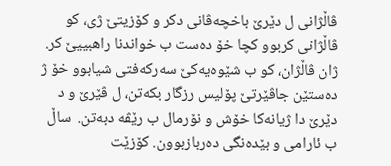ڤاڵژانی ل دێرێ باخچەڤانی دكر و كۆزیتێ ژی، كو ڤاڵژانی كربوو كچا خۆ دەست ب خواندنا راھبییێ كر. ژان ڤاڵژان، كو ب شێوەیەكێ سەركەفتی شیابوو خۆ ژ دەستێن جاڤێرتێ پۆلیس رزگار بكەتن، ل ڤێرێ و د دێرێ دا ژیانەكا خۆش و نۆرمال ب رێڤە دبەتن.  ساڵ ب ئارامی و بێدەنگی دەربازبوون. كۆزێت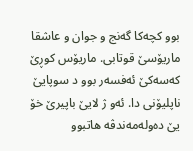بوو كچەكا گەنج و جوان و عاشقا ماریۆسێ قوتابی. ماریۆس کوڕێ كەسەكێ ئەفسەر بوو د سوپایێ ناپلیۆنی دا. ئەو ژ لایێ باپیرێ خۆ یێ دەولەمەندڤە ھاتبوو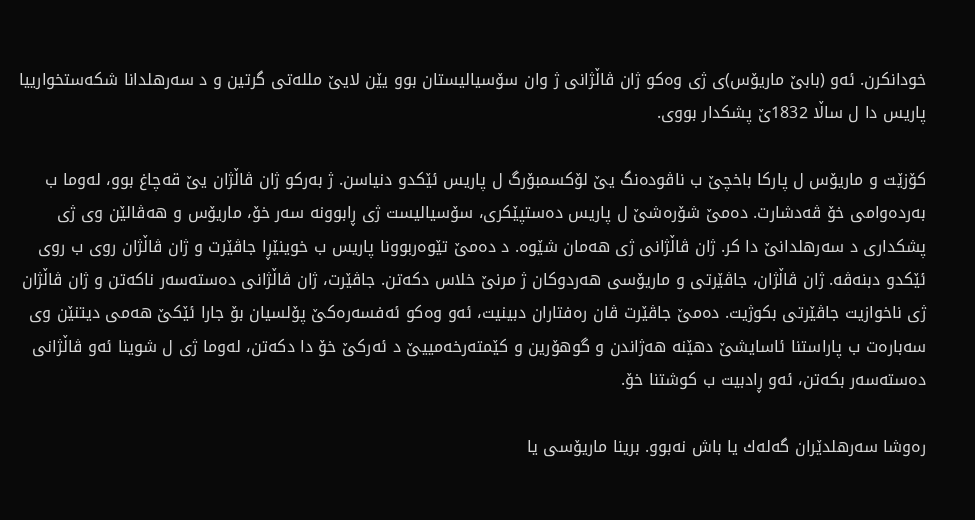خودانكرن. ئەو (بابێ ماریۆس)ی ژی وەكو ژان ڤاڵژانی ژ وان سۆسیالیستان بوو یێن لایێ مللەتی گرتین و د سەرھلدانا شكەستخوارییا پاریس دا ل ساڵا 1832ێ پشكدار بووی.

کۆزێت و ماریۆس ل پاركا باخچێ ب ناڤودەنگ یێ لۆكسمبۆرگ ل پاریس ئێكدو دنیاسن. ژ بەركو ژان ڤاڵژان یێ قەچاغ بوو، لەوما ب بەردەوامی خۆ ڤەدشارت. دەمێ شۆرەشێ ل پاریس دەستپێكری، سۆسیالیست ژی ڕابوونە سەر خۆ، ماریۆس و هەڤالێن وی ژی پشكداری د سەرھلدانێ دا كر. ژان ڤاڵژانی ژی ھەمان شێوە. د دەمێ تێوەربوونا پاریس ب خوینێڕا جاڤێرت و ژان ڤاڵژان روی ب روی ئێكدو دبنەڤە. ژان ڤاڵژان، جاڤێرتی و ماریۆسی ھەردوكان ژ مرنێ خلاس دكەتن. جاڤێرت، ژان ڤاڵژانی دەستەسەر ناكەتن و ژان ڤاڵژان ژی ناخوازیت جاڤێرتی بكوژیت. دەمێ جاڤێرت ڤان رەفتاران دبینیت، ئەو وەكو ئەفسەرەكێ پۆلسیان بۆ جارا ئێكێ ھەمی دیتنێن وی سەبارەت ب پاراستنا ئاسایشێ دھێنە ھەژاندن و گوھۆرین و كێمتەرخەمییێ د ئەركێ خۆ دا دكەتن، لەوما ژی ل شوینا ئەو ڤاڵژانی دەستەسەر بكەتن، ئەو ڕادبیت ب كوشتنا خۆ.

رەوشا سەرھلدێران گەلەك یا باش نەبوو. برینا ماریۆسی یا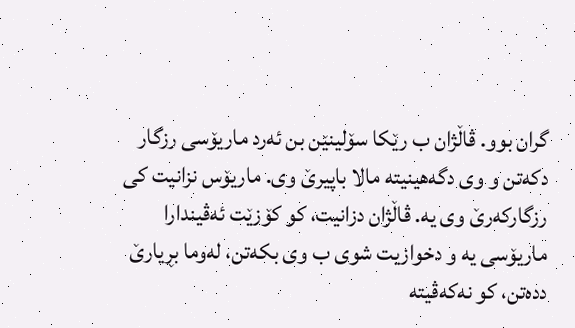گران بوو. ڤاڵژان ب رێكا سۆلینێن بن ئەرد ماریۆسی رزگار دكەتن و وی دگەھینیتە مالا باپیرێ وی. ماریۆس نزانیت كی رزگاركەرێ وی یە. ڤاڵژان دزانیت، كو کۆزێت ئەڤیندارا ماریۆسی یە و دخوازیت شوی ب وی بكەتن، لەوما بڕیارێ ددەتن، كو نەكەڤیتە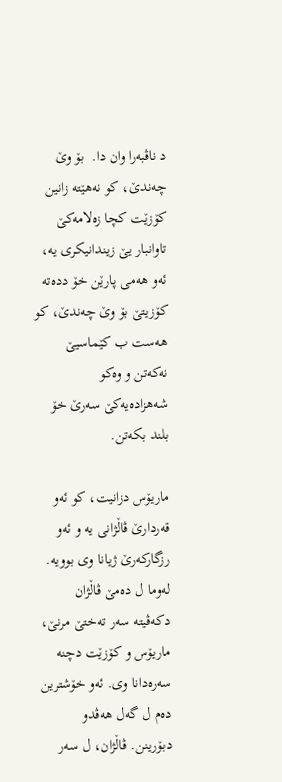د ناڤبەرا وان دا.  بۆ وێ چەندێ، كو نەھێتە زانین كۆزێت كچا زەلامەكێ تاوانبار یێ زیندانیكری یە، ئەو ھەمی پارێن خۆ ددەتە كۆزیتێ بۆ وێ چەندێ، كو ھەست ب كێماسیێ نەكەتن و وەكو شەھزادەیەكێ سەرێ خۆ بلند بكەتن.

ماریۆس دزانیت، كو ئەو قەردارێ ڤاڵژانی یە و ئەو رزگاركەرێ ژیانا وی بوویە. لەوما ل دەمێ ڤاڵژان دكەڤیتە سەر تەختێ مرنێ، ماریۆس و كۆزێت دچنە سەرەدانا وی. ئەو خۆشترین دەم ل گەل هەڤدو دبۆرینن. ڤاڵژان، ل سەر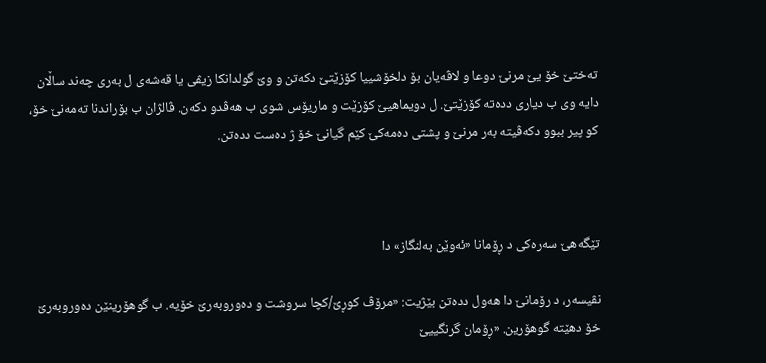تەختێ خۆ یێ مرنێ دوعا و لاڤەیان بۆ دلخۆشییا كۆزێتێ دكەتن و وێ گولدانكا زیڤی یا قەشەی ل بەری چەند ساڵان دایە وی ب دیاری ددەتە كۆزێتێ. ل دویماھیێ کۆزێت و ماریۆس شوی ب هەڤدو دكەن. ڤالژان ب بۆراندنا تەمەنێ خۆ، كو پیر ببوو دكەڤیتە بەر مرنێ و پشتی دەمەكێ كێم گیانێ خۆ ژ دەست ددەتن.



تێگەھێ سەرەكی د ڕۆمانا «ئەوێن بەلنگاز» دا

نڤیسەر، د رۆمانێ دا ھەول ددەتن بێژیت: «مرۆڤ كوڕێ/كچا سروشت و دەوروبەرێ خۆیە. ب گوھۆرینێن دەوروبەرێ خۆ دھێتە گوھۆرین. «ڕۆمان گرنگییێ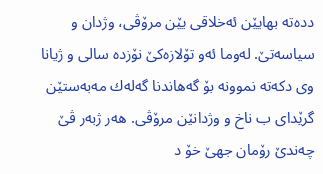ددەتە بھایێن ئەخلاقی یێن مرۆڤی، وژدان و سیاسەتێ. لەوما ئەو تۆلازەكێ نۆزدە سالی و ژیانا وی دكەتە نموونە بۆ گەھاندنا گەلەك مەبەستێن گرێدای ب ناخ و وژدانێن مرۆڤی. ھەر ژبەر ڤێ چەندێ رۆمان جھێ خۆ د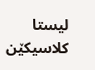لیستا كلاسیكێن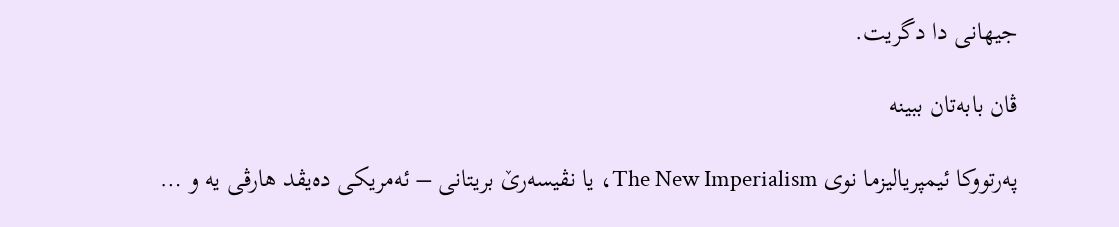جیھانی دا دگریت.

ڤان بابەتان ببینە

پەرتووکا ئیمپریالیزما نوی The New Imperialism، یا نڤیسەرێ بریتانی – ئه‌مریکی دەیڤد هارڤی یە و …